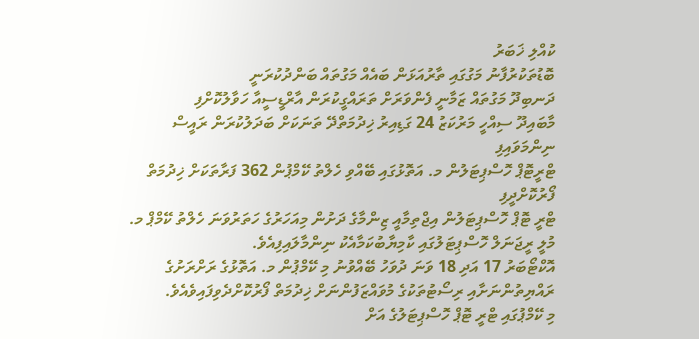ކުއްލި ޚަބަރު
ބޮޑުތަކުރުފާނު މަގުގައި ތާރުއަޅަން ބައެއް މަގުތައް ބަންދުކުރަނީ
ދަނބިދޫ މަގުތައް ޒަމާނީ ފެންވަރަށް ތަރައްގީކުރަން އާރްޑީސީއާ ހަވާލުކޮށްފި
މާބައިދޫ ސިއްހީ މަރުކަޒު 24 ގަޑިއިރު ޚިދުމަތްދޭ ތަނަކަށް ބަދަލުކުރަން ރައީސް ނިންމަވައިފި
ޓްރީޓޮޕް ހޮސްޕިޓަލުން މ. އަތޮޅުގައި ބޭއްވި ހެލްތު ކޭމްޕުން 362 ފަރާތަކަށް ޚިދުމަތް ފޯރުކޮށްދީފި
ޓްރީ ޓޮޕް ހޮސްޕިޓަލުން އިޖްތިމާއީ ޒިންމާގެ ދަށުން މިއަހަރުގެ ހަތަރުވަނަ ހެލްތު ކޭމްޕް މ. މުލީ ރީޖަނަލް ހޮސްޕިޓަލުގައި ކާމިޔާބުކަމާއެކު ނިންމާލައިފިއެވެ.
އޮކްޓޯބަރު 17 އަދި 18 ވަނަ ދުވަހު ބޭއްވުނު މި ކޭމްޕުން މ. އަތޮޅުގެ ރަށްރަށުގެ ރައްޔިތުންނަށާއި ރިސޯޓުތަކުގެ މުވައްޒަފުންނަށް ޚިދުމަތް ފޯރުކޮށްދެވިފައިވެއެވެ.
މި ކޭމްޕުގައި ޓްރީ ޓޮޕް ހޮސްޕިޓަލުގެ އަށް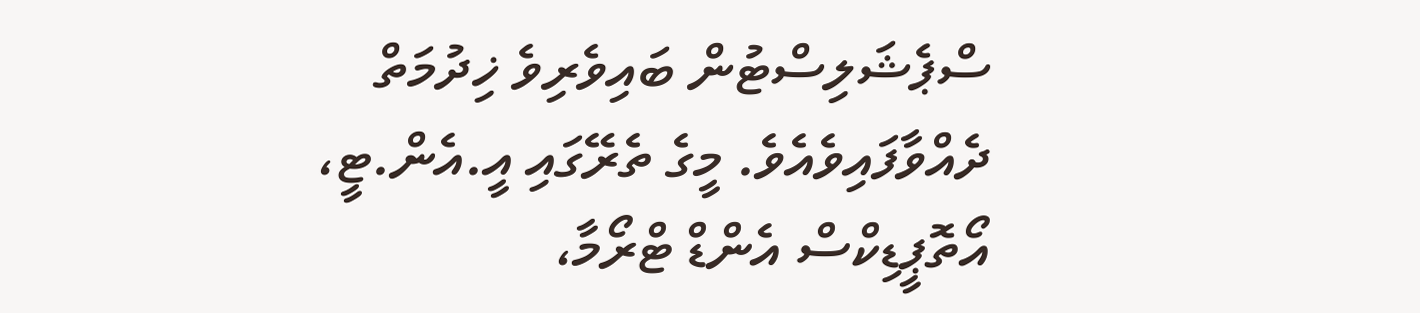ސްޕެޝަލިސްޓުން ބައިވެރިވެ ޚިދުމަތް ދެއްވާފައިވެއެވެ. މީގެ ތެރޭގައި އީ.އެން.ޓީ، އޯތޮޕީޑިކްސް އެންޑް ޓްރޯމާ،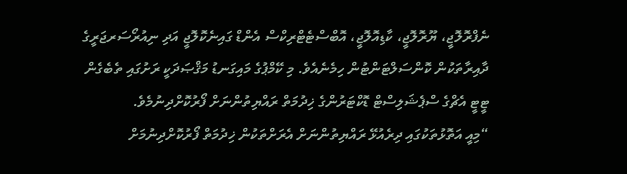ނެފްރޮލޮޖީ، ޔޫރޮލޮޖީ، ކާޑިއޮލޮޖީ، އޮބްސްޓެޓްރިކްސް އެންޑް ގައިނެކޮލޮޖީ އަދި ނިއުރޯސަރޖަރީގެ ދާއިރާތަކުން ކޮންސަލްޓަންޓުން ހިމެނެއެވެ. މި ކޭމްޕުގެ މައިގަނޑު މަޤްޞަދަކީ ރަށުގައި ތެބެގެން ޓީޓީ އެޗްގެ ސްޕެޝަލިސްޓް ޑޮކްޓަރުންގެ ޚިދުމަތް ރައްޔިތުންނަށް ފޯރުކޮށްދިނުމެވެ.
“މިއީ އަތޮޅުތަކުގައި ދިރެއުޅޭ ރައްޔިތުންނަށް އެރަށްތަކުން ޚިދުމަތް ފޯރުކޮށްދިނުމަށް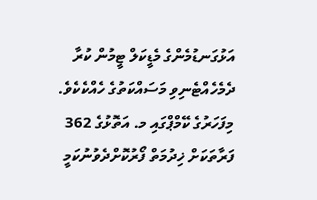އަޅުގަނޑުމެންގެ މެޑީކަލް ޓީމުން ކުރާ ދެމެހެއްޓެނިވި މަސައްކަތުގެ ހެއްކެކެވެ. މިފަހަރުގެ ކޭމްޕްގައި މ. އަތޮޅުގެ 362 ފަރާތަކަށް ޚިދުމަތް ފޯރުކޮށްދެވުނުކަމީ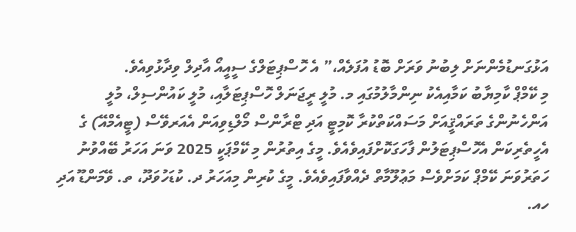އަޅުގަނޑުމެންނަށް ލިބުނު ވަރަށް ބޮޑު އުފަލެއް،” އެ ހޮސްޕިޓަލްގެ ސީއީއޯ އާދިލް ވިދާޅުވިއެވެ.
މި ކޭމްޕް ކާމިޔާބު ކަމާއިއެކު ނިންމާލުމުގައި މ. މުލީ ރީޖަނަލް ހޮސްޕިޓަލާއި، މުލީ ކައުންސިލް، މުލީ އަންހެނުންގެ ތަރައްޤީއަށް މަސައްކަތްކުރާ ކޮމިޓީ އަދި ޓްރާންސް މޯލްޑިވިއަން އެއަރވޭސް (ޓީއެމްއޭ) ގެ އެހީތެރިކަން އެހޮސްޕިޓަލުން ފާހަގަކޮށްފައިވެއެވެ. މީގެ އިތުރުން މި ކޭމްޕަކީ 2025 ވަނަ އަހަރު ބޭއްވުނު ހަތަރުވަނަ ކޭމްޕް ކަމަށްވެސް މަޢުލޫމާތް ދެއްވާފައިވެއެވެ. މީގެ ކުރިން މިއަހަރު ދ. ކުޑަހުވަދޫ، ތ. ވޭމަންޑޫ އަދި ހއ.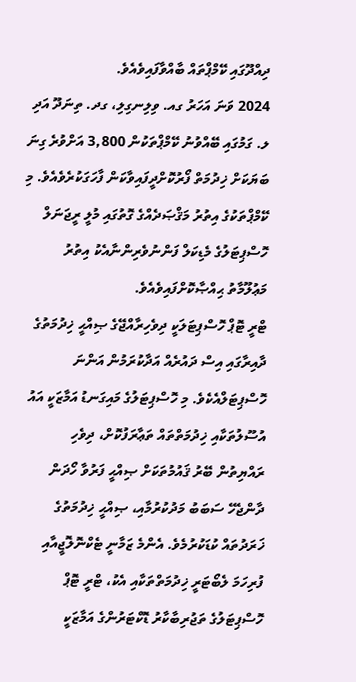ދިއްދޫގައި ކޭމްޕްތައް ބާއްވާފައިވެއެވެ.
2024 ވަނަ އަހަރު ގއ. ވިލިނގިލި، ގދ. ތިނަދޫ އަދި ލ. ގަމުގައި ބޭއްވުނު ކޭމްޕްތަކުން 3,800 އަށްވުރެ ގިނަ ބަޔަކަށް ޚިދުމަތް ފޯރުކޮށްދީފައިވާކަން ފާހަގަކުރެވެއެވެ. މި ކޭމްޕްތަކުގެ އިތުރު މަޤްޞަދެއްގެ ގޮތުގައި މުލީ ރީޖަނަލް ހޮސްޕިޓަލުގެ މެޑިކަލް ފަންނުވެރިންނާއެކު އިތުރު މަޢުލޫމާތު ޙިއްޞާކޮށްފައިވެއެވެ.
ޓްރީ ޓޮޕް ހޮސްޕިޓަލަކީ ދިވެހިރާއްޖޭގެ ޞިއްޙީ ޚިދުމަތުގެ ދާއިރާގައި އިސް ދައުރެއް އަދާކުރަމުން އަންނަ ހޮސްޕިޓަލްއެކެވެ. މި ހޮސްޕިޓަލުގެ މައިގަނޑު އަމާޒަކީ އައު އުސޫލުތަކާއި ޚިދުމަތްތައް ތަޢާރަފުކޮށް، ދިވެހި ރައްޔިތުން ބޭރު ޤައުމުތަކަށް ޞިއްޙީ ފަރުވާ ހޯދަން ދާންޖެހޭ ސަބަބު މަދުކުރުމާއި، ޞިއްޙީ ޚިދުމަތުގެ ޚަރަދުތައް ކުޑަކުރުމެވެ. އެންމެ ޒަމާނީ ޓެކްނޮލޮޖީއާއި ފުރިހަމަ ލެބޯޓަރީ ޚިދުމަތްތަކާއި އެކު، ޓްރީ ޓޮޕް ހޮސްޕިޓަލުގެ ތަޖުރިބާކާރު ޑޮކްޓަރުންގެ އަމާޒަކީ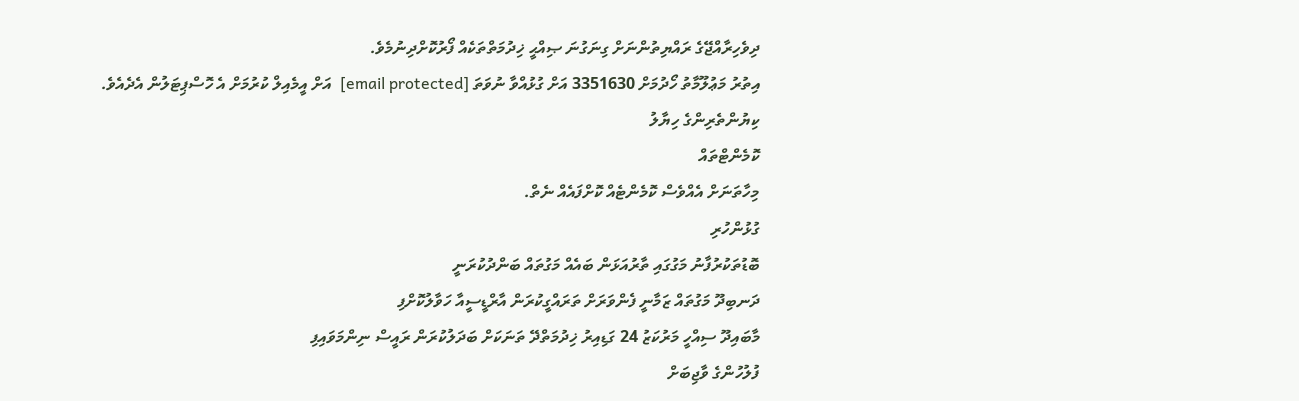ދިވެހިރާއްޖޭގެ ރައްޔިތުންނަށް ގިނަގުނަ ޞިއްޙީ ޚިދުމަތްތަކެއް ފޯރުކޮށްދިނުމެވެ.
އިތުރު މަޢުލޫމާތު ހޯދުމަށް 3351630 އަށް ގުޅުއްވާ ނުވަތަ [email protected]  އަށް އީމެއިލް ކުރުމަށް އެ ހޮސްޕިޓަލުން އެދެއެވެ.
ކިޔުންތެރިންގެ ހިޔާލު
ކޮމެންޓްތައް
މިހާތަނަށް އެއްވެސް ކޮމެންޓެއް ކޮށްފައެއް ނެތް.
ގުޅުންހުރި
ބޮޑުތަކުރުފާނު މަގުގައި ތާރުއަޅަން ބައެއް މަގުތައް ބަންދުކުރަނީ
ދަނބިދޫ މަގުތައް ޒަމާނީ ފެންވަރަށް ތަރައްގީކުރަން އާރްޑީސީއާ ހަވާލުކޮށްފި
މާބައިދޫ ސިއްހީ މަރުކަޒު 24 ގަޑިއިރު ޚިދުމަތްދޭ ތަނަކަށް ބަދަލުކުރަން ރައީސް ނިންމަވައިފި
ފުލުހުންގެ ވާޖިބަށް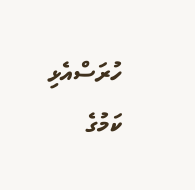ހުރަސްއެޅި ކަމުގެ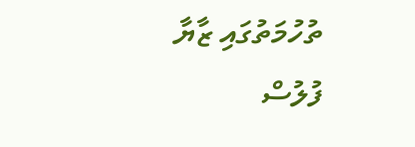ތުހުމަތުގައި ޒާޔާ ފުލުސް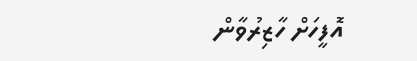އޮފީހަށް ހާޒިރުވާން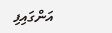އަންގައިފި